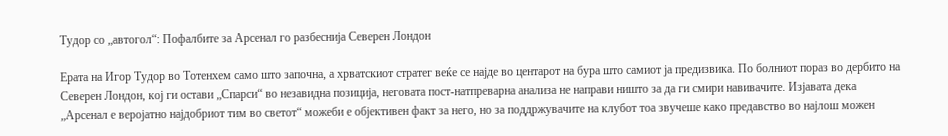Тудор со „автогол“: Пофалбите за Арсенал го разбеснија Северен Лондон

Ерата на Игор Тудор во Тотенхем само што започна, а хрватскиот стратег веќе се најде во центарот на бура што самиот ја предизвика. По болниот пораз во дербито на Северен Лондон, кој ги остави „Спарси“ во незавидна позиција, неговата пост-натпреварна анализа не направи ништо за да ги смири навивачите. Изјавата дека „Арсенал е веројатно најдобриот тим во светот“ можеби е објективен факт за него, но за поддржувачите на клубот тоа звучеше како предавство во најлош можен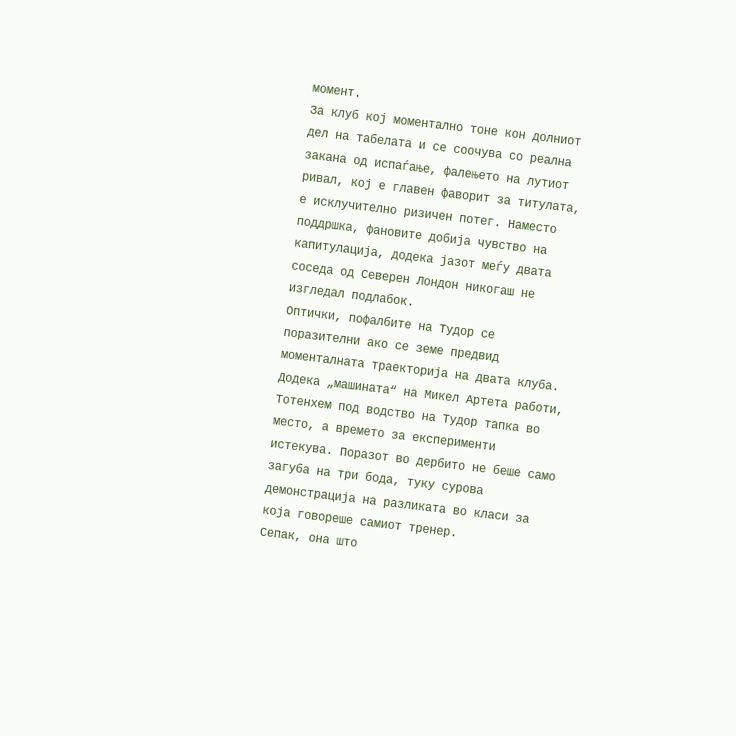момент.
За клуб кој моментално тоне кон долниот дел на табелата и се соочува со реална закана од испаѓање, фалењето на лутиот ривал, кој е главен фаворит за титулата, е исклучително ризичен потег. Наместо поддршка, фановите добија чувство на капитулација, додека јазот меѓу двата соседа од Северен Лондон никогаш не изгледал подлабок.
Оптички, пофалбите на Тудор се поразителни ако се земе предвид моменталната траекторија на двата клуба. Додека „машината“ на Микел Артета работи, Тотенхем под водство на Тудор тапка во место, а времето за експерименти истекува. Поразот во дербито не беше само загуба на три бода, туку сурова демонстрација на разликата во класи за која говореше самиот тренер.
Сепак, она што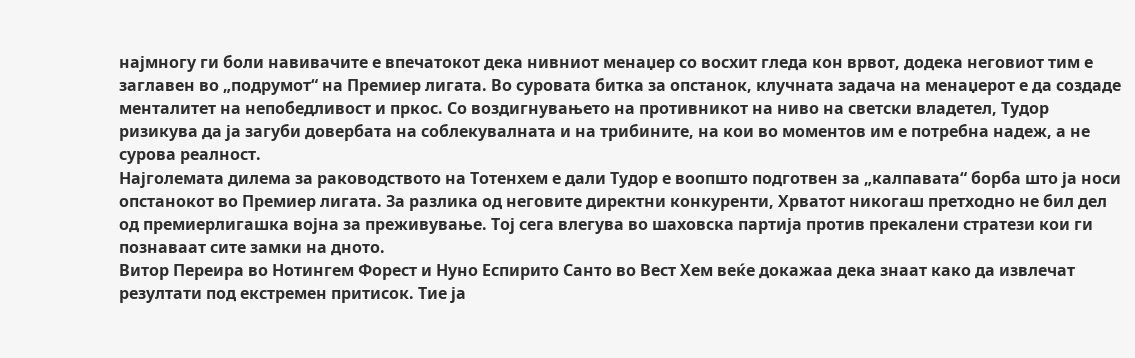најмногу ги боли навивачите е впечатокот дека нивниот менаџер со восхит гледа кон врвот, додека неговиот тим е заглавен во „подрумот“ на Премиер лигата. Во суровата битка за опстанок, клучната задача на менаџерот е да создаде менталитет на непобедливост и пркос. Со воздигнувањето на противникот на ниво на светски владетел, Тудор ризикува да ја загуби довербата на соблекувалната и на трибините, на кои во моментов им е потребна надеж, а не сурова реалност.
Најголемата дилема за раководството на Тотенхем е дали Тудор е воопшто подготвен за „калпавата“ борба што ја носи опстанокот во Премиер лигата. За разлика од неговите директни конкуренти, Хрватот никогаш претходно не бил дел од премиерлигашка војна за преживување. Тој сега влегува во шаховска партија против прекалени стратези кои ги познаваат сите замки на дното.
Витор Переира во Нотингем Форест и Нуно Еспирито Санто во Вест Хем веќе докажаа дека знаат како да извлечат резултати под екстремен притисок. Тие ја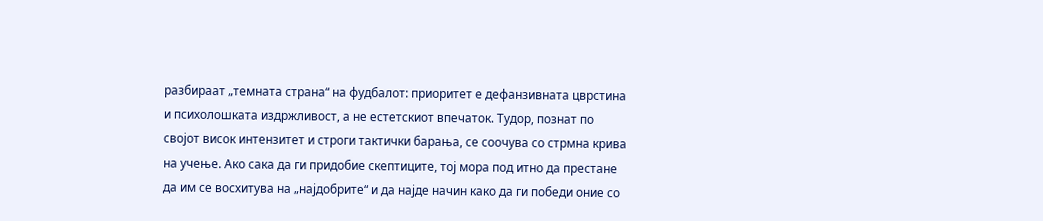разбираат „темната страна“ на фудбалот: приоритет е дефанзивната цврстина и психолошката издржливост, а не естетскиот впечаток. Тудор, познат по својот висок интензитет и строги тактички барања, се соочува со стрмна крива на учење. Ако сака да ги придобие скептиците, тој мора под итно да престане да им се восхитува на „најдобрите“ и да најде начин како да ги победи оние со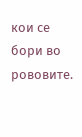кои се бори во рововите.